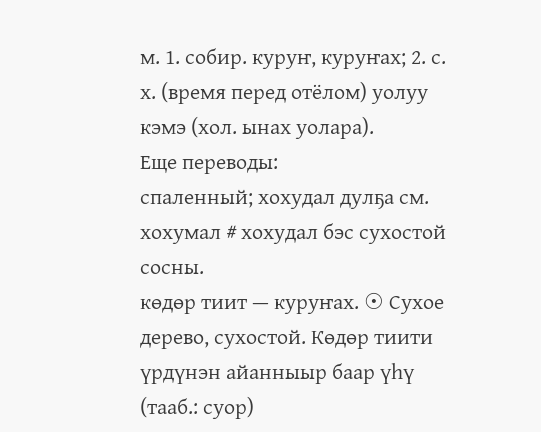м. 1. собир. куруҥ, куруҥах; 2. с. х. (время перед отёлом) уолуу кэмэ (хол. ынах уолара).
Еще переводы:
спаленный; хохудал дулҕа см. хохумал # хохудал бэс сухостой сосны.
көдөр тиит — куруҥах. ☉ Сухое дерево, сухостой. Көдөр тиити үрдүнэн айанныыр баар үһү (тааб.: суор)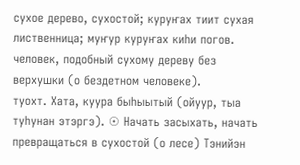сухое дерево, сухостой; куруҥах тиит сухая лиственница; муҥур куруҥах киһи погов. человек, подобный сухому дереву без верхушки (о бездетном человеке).
туохт. Хата, куура быһыытый (ойуур, тыа туһунан этэргэ). ☉ Начать засыхать, начать превращаться в сухостой (о лесе) Тэнийэн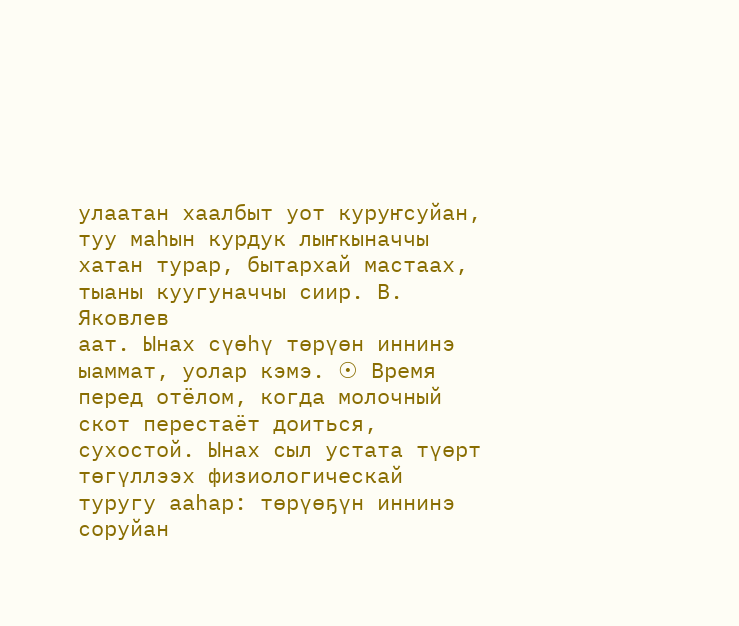улаатан хаалбыт уот куруҥсуйан, туу маһын курдук лыҥкыначчы хатан турар, бытархай мастаах, тыаны куугуначчы сиир. В. Яковлев
аат. Ынах сүөһү төрүөн иннинэ ыаммат, уолар кэмэ. ☉ Время перед отёлом, когда молочный скот перестаёт доиться, сухостой. Ынах сыл устата түөрт төгүллээх физиологическай туругу ааһар: төрүөҕүн иннинэ соруйан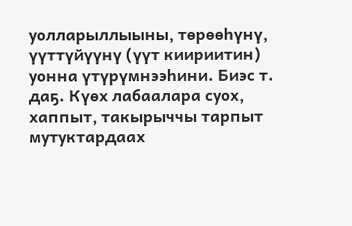уолларыллыыны, төрөөһүнү, үүттүйүүнү (үүт киириитин) уонна үтүрүмнээһини. Биэс т.
даҕ. Күөх лабаалара суох, хаппыт, такырыччы тарпыт мутуктардаах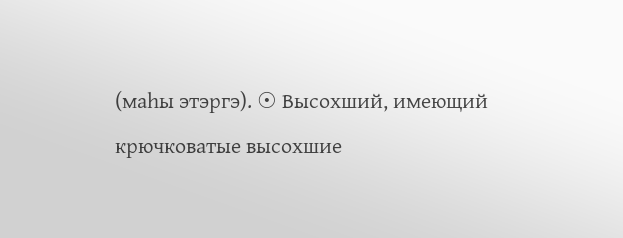(маһы этэргэ). ☉ Высохший, имеющий крючковатые высохшие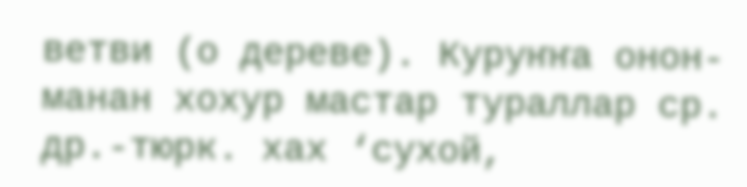ветви (о дереве). Куруҥҥа онон-манан хохур мастар тураллар ср. др.-тюрк. хах ‘сухой,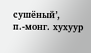сушёный’, п.-монг. хухуур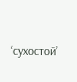‘сухостой’